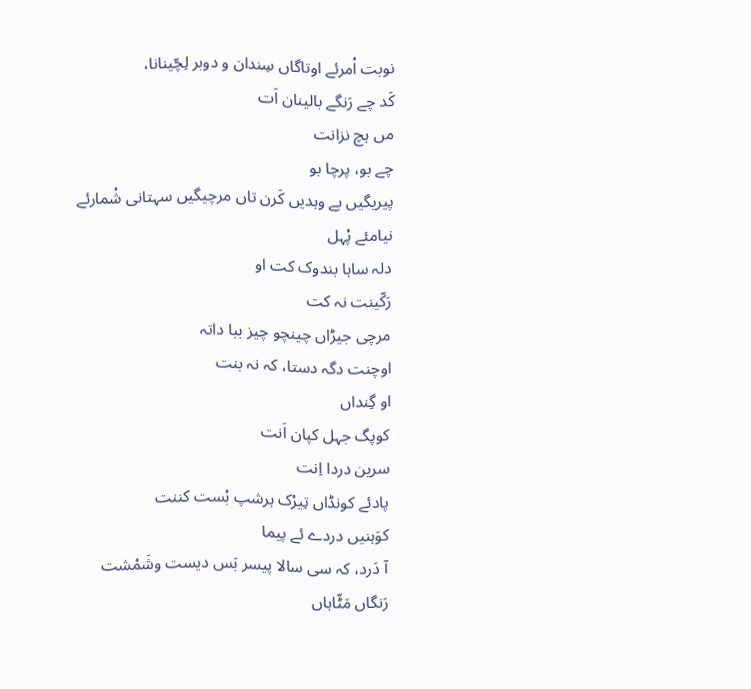نوبت اْمرئے اوتاگاں سِندان و دوبر لِچّینانا،
کَد چے رَنگے بالینان اَت
مں ہچ نزانت
چے بو، پرچا بو
پیریگیں بے وہدیں کَرن تاں مرچیگیں سہتانی شْمارئے نیامئے پْہل
دلہ ساہا بندوک کت او
رَکّینت نہ کت
مرچی جیڑاں چینچو چیز ببا داتہ
اوچنت دگہ دستا، کہ نہ بنت
او گِنداں
کوپگ جہل کپان اَنت
سرین دردا اِنت
پادئے کونڈاں تِیرْک ہرشپ بْست کننت
کوَہنیں دردے ئے پیما
آ دَرد، کہ سی سالا پیسر بَس دیست وشَمْشت
رَنگاں مَٹّاہاں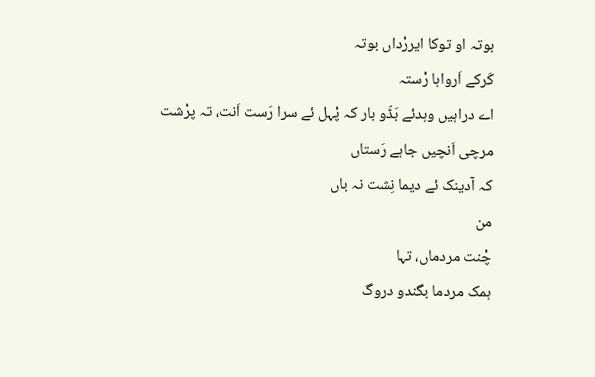بوتہ او توکا ایررْداں بوتہ
کَرکے اَرواہا رْستہ
اے دراہیں وہدئے بَڈّو بار کہ پْہل ئے سرا رَست اَنت، تہ پرْشت
مرچی اَنچیں جاہے رَستاں
کہ آدینک ئے دیما نِشت نہ باں
من
چْنت مردماں، تہا
ہمک مردما بگندو دروگ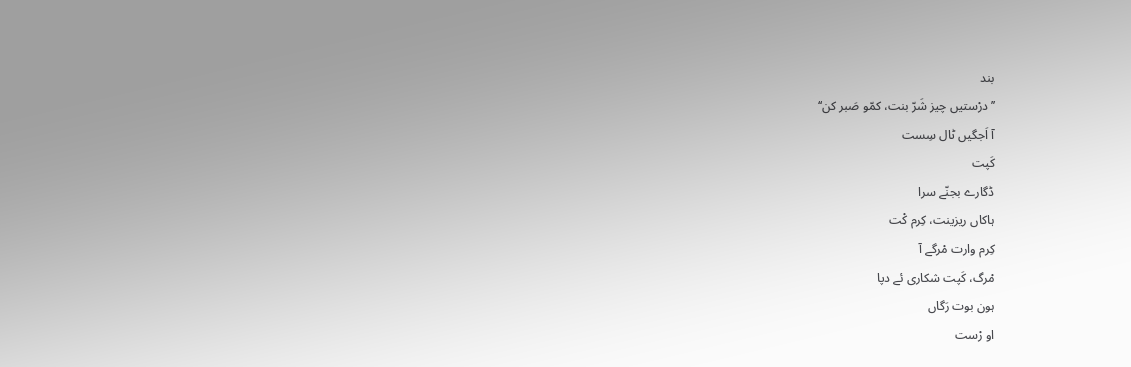بند
’’درْستیں چیز شَرّ بنت، کمّو صَبر کن‘‘
آ اَجگیں ٹال سِست
کَپت
ڈگارے بجنّے سرا
ہاکاں ریزینت، کِرم کْت
کِرم وارت مْرگے آ
مْرگ، کَپت شکاری ئے دپا
ہون بوت رَگاں
او رْست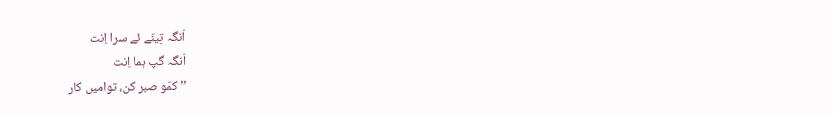اَنگہ تِینّے ئے سرا اِنت
اَنگہ گپ ہما اِنت
’’کمّو صبر کن، توامیں کار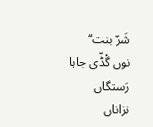شَرّ بنت‘‘
نوں گْڈّی جاہا رَستگاں
نزاناں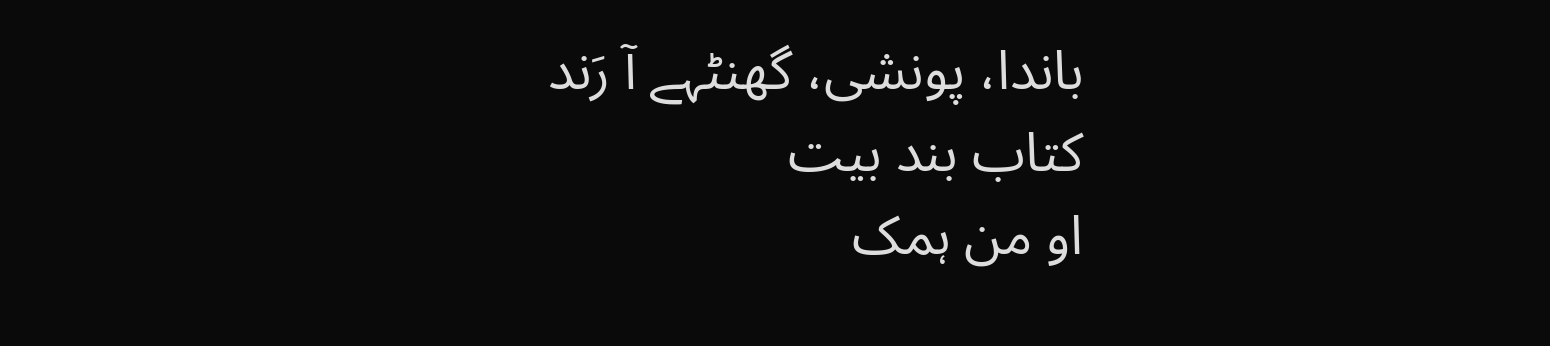باندا، پونشی، گھنٹہے آ رَند
کتاب بند بیت
او من ہمک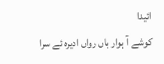ائیدا
کوشے آ ہوار باں رواں ادیرہ ئے سرا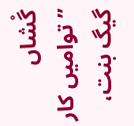گْشاں
’’توامیں کار گیگ بنت،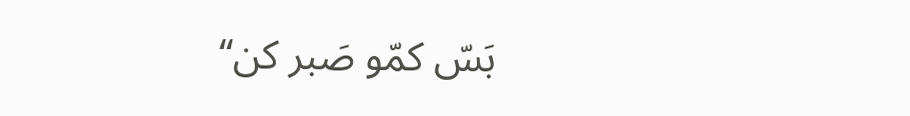بَسّ کمّو صَبر کن‘‘